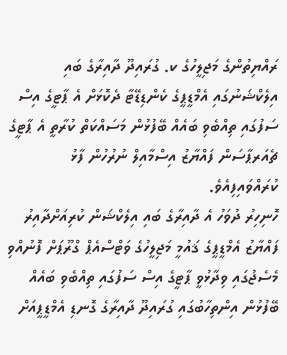ރައްޔިތުންގެ މަޖިލީހުގެ ކ. ގުރައިދޫ ދާއިރާގެ ބައި އިލެކްޝަނުގައި އެމްޑީޕީގެ ކެންޑިޑޭޓާ ދެކޮޅަށް އެ ޕާޓީގެ އިސް ސަފުގައި ތިއްބެވި ބައެއް ބޭފުޅުން މަސައްކަތް ކުރާތީ އެ ޕާޓީގެ ޗެއަރޕާސަން ފައްޔާޒު އިސްމާއިލް ނުރުހުން ފާޅު ކުރައްވައިފިއެވެ.
ހޮނިހިރު ދުވަހު އެ ދާއިރާގެ ބައި އިލެކްޝަން ކުރިއަށްދާއިރު ފައްޔާޒު އެމްޑީޕީގެ ޤައުމީ މަޖިލީހުގެ ވަޓްސްއެޕް ގްރޫޕަށް ފޮނުއްވި މެސެޖުގައި ވިދާޅުވީ ޕާޓީގެ އިސް ސަފުގައި ތިއްބެވި ބައެއް ބޭފުޅުން އިންތިހާބުގައި ގުރައިދޫ ދާއިރާގެ ގޮނޑި އެމްޑީޕީއަށް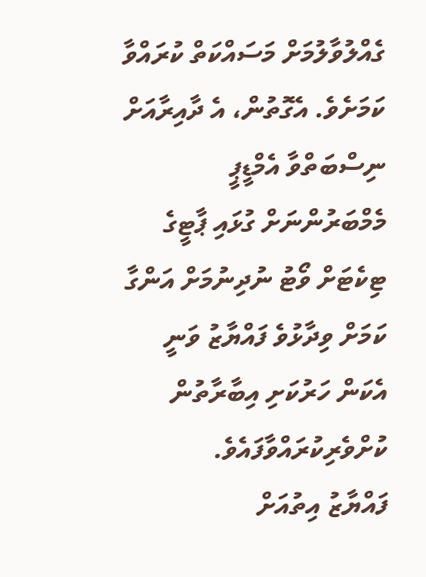ގެއްލުވާލުމަށް މަސައްކަތް ކުރައްވާ ކަމަށެވެ. އެގޮތުން، އެ ދާއިރާއަށް ނިސްބަތްވާ އެމްޑީޕީ މެމްބަރުންނަށް ގުޅައި ޕާޓީގެ ޓިކެޓަށް ވޯޓު ނުދިނުމަށް އަންގާ ކަމަށް ވިދާޅުވެ ފައްޔާޒު ވަނީ އެކަން ހަރުކަށި އިބާރާތުން ކުށްވެރިކުރައްވާފައެވެ.
ފައްޔާޒު އިތުއަށް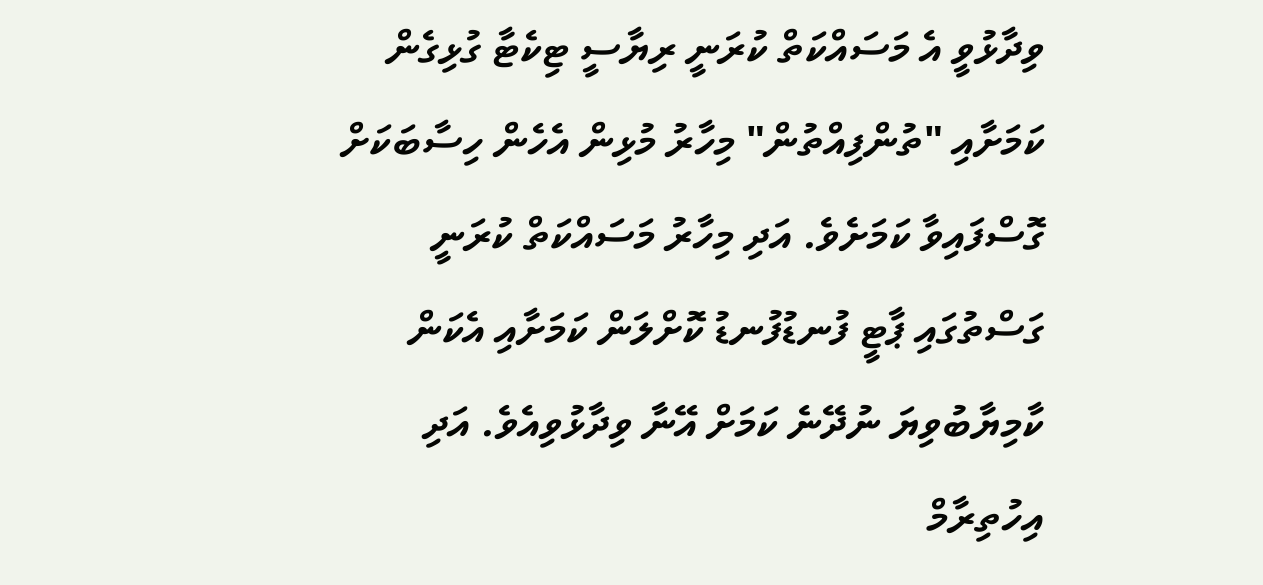ވިދާޅުވީ އެ މަސައްކަތް ކުރަނީ ރިޔާސީ ޓިކެޓާ ގުޅިގެން ކަމަށާއި "ތުންފިއްތުން" މިހާރު މުޅިން އެހެން ހިސާބަކަށް ގޮސްފައިވާ ކަމަށެވެ. އަދި މިހާރު މަސައްކަތް ކުރަނީ ގަސްތުގައި ޕާޓީ ފުނޑުފުނޑު ކޮށްލަން ކަމަށާއި އެކަން ކާމިޔާބުވިޔަ ނުދޭނެ ކަމަށް އޭނާ ވިދާޅުވިއެވެ. އަދި އިހުތިރާމް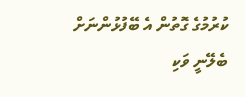ކުރުމުގެ ގޮތުން އެ ބޭފުޅުންނަށް ބެލޭނީ ވަކި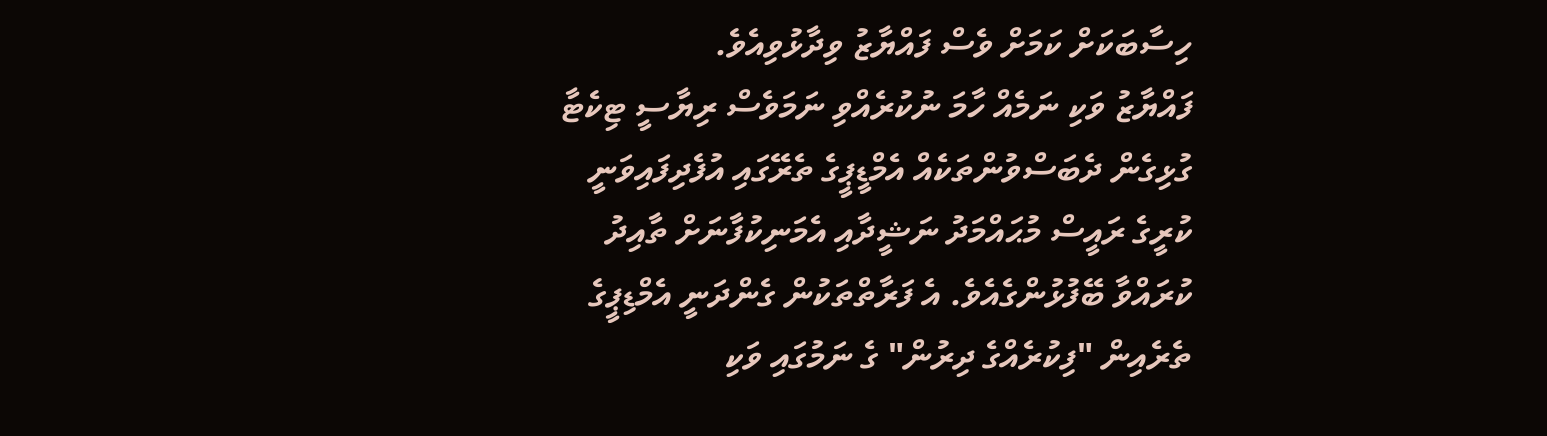ހިސާބަކަށް ކަމަށް ވެސް ފައްޔާޒު ވިދާޅުވިއެވެ.
ފައްޔާޒު ވަކި ނަމެއް ހާމަ ނުކުރެއްވި ނަމަވެސް ރިޔާސީ ޓިކެޓާ ގުޅިގެން ދެބަސްވުންތަކެއް އެމްޑީޕީގެ ތެރޭގައި އުފެދިފައިވަނީ ކުރީގެ ރައީސް މުޙައްމަދު ނަޝީދާއި އެމަނިކުފާނަށް ތާއިދު ކުރައްވާ ބޭފުޅުންގެއެވެ. އެ ފަރާތްތަކުން ގެންދަނީ އެމްޑިޕީގެ ތެރެއިން "ފިކުރެއްގެ ދިރުން" ގެ ނަމުގައި ވަކި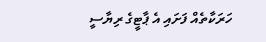ހަރަކާތެއް ފަށައި އެ ޕާޓީގެ ރިޔާސީ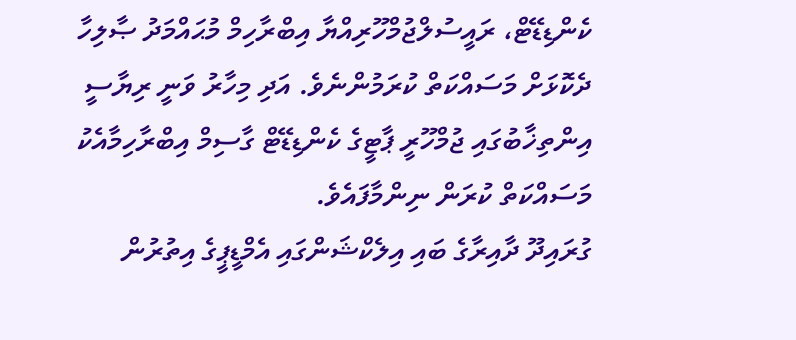ކެންޑިޑޭޓް، ރައީސުލްޖުމްހޫރިއްޔާ އިބްރާހިމް މުޙައްމަދު ޞާލިހާ ދެކޮޅަށް މަސައްކަތް ކުރަމުންނެވެ. އަދި މިހާރު ވަނީ ރިޔާސީ އިންތިޚާބުގައި ޖުމްހޫރީ ޕާޓީގެ ކެންޑިޑޭޓް ގާސިމް އިބްރާހިމާއެކު މަސައްކަތް ކުރަން ނިންމާފައެވެ.
ގުރައިދޫ ދާއިރާގެ ބައި އިލެކްޝަންގައި އެމްޑީޕީގެ އިތުރުން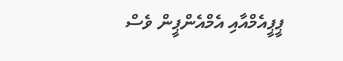ޕީޕީއެމްއާއި އެމްއެންޕީން ވެސް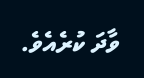ވާދަ ކުރެއެވެ.